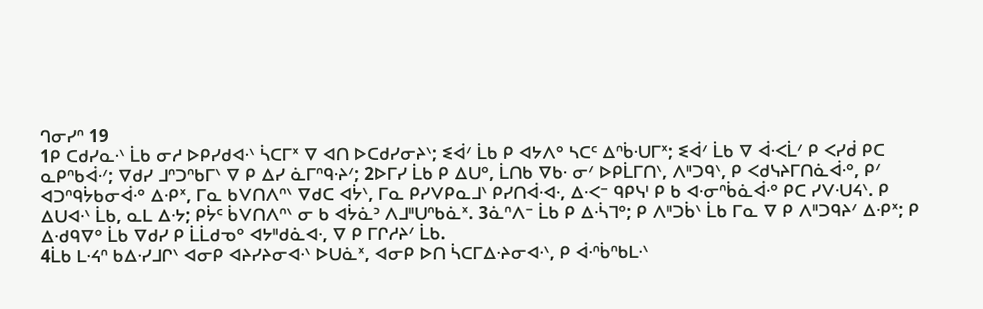ᒉᓂᓯᐢ 19
1ᑭ ᑕᑯᓯᓇᐧᐠ ᒫᑲ ᓂᓱ ᐅᑭᓯᑯᐊᐧᐠ ᓵᑕᒥᕽ ᐁ ᐊᑎ ᐅᑕᑯᓯᓂᔨᐠ; ᓬᐋᐟ ᒫᑲ ᑭ ᐊᔭᐱᐤ ᓴᑕᒼ ᐃᐢᑳᐧᑌᒥᕽ; ᓬᐋᐟ ᒫᑲ ᐁ ᐋᐧᐸᒫᐟ ᑭ ᐸᓯᑰ ᑭᑕ ᓇᑭᐢᑲᐋᐧᐟ; ᐁᑯᓯ ᒧᐢᑐᐢᑲᒥᐠ ᐁ ᑭ ᐃᓯ ᓈᒥᐢᑫᐧᔨᐟ; 2ᐅᒥᓯ ᒫᑲ ᑭ ᐃᑌᐤ, ᒫᑎᑲ ᐁᑲᐧ ᓂᐟ ᐅᑭᒫᒥᑎᐠ, ᐱᐦᑐᑫᐠ, ᑭ ᐸᑯᓭᔨᒥᑎᓈᐋᐧᐤ, ᑭᐟ ᐊᑐᐢᑫᔮᑲᓂᐋᐧᐤ ᐃᐧᑭᕽ, ᒥᓇ ᑲᐯᑎᐱᐢᐠ ᐁᑯᑕ ᐊᔮᐠ, ᒥᓇ ᑭᓯᐯᑭᓇᒧᐠ ᑭᓯᑎᐋᐧᐊᐧ, ᐃᐧᐸᐨ ᑫᑭᓭᑊ ᑭ ᑲ ᐊᐧᓂᐢᑳᓈᐋᐧᐤ ᑭᑕ ᓯᐯᐧᑌᔦᐠ. ᑭ ᐃᑌᐊᐧᐠ ᒫᑲ, ᓇᒪ ᐃᐧᔭ; ᑭᔮᒼ ᑳᐯᑎᐱᐢᐠ ᓂ ᑲ ᐊᔮᓈᐣ ᐱᒧᐦᑌᐢᑲᓈᕽ. 3ᓈᐢᐱᐨ ᒫᑲ ᑭ ᐃᐧᓵᒣᐤ; ᑭ ᐱᐦᑐᑳᐠ ᒫᑲ ᒥᓇ ᐁ ᑭ ᐱᐦᑐᑫᔨᐟ ᐃᐧᑭᕽ; ᑭ ᐃᐧᑯᑫᐁᐤ ᒫᑲ ᐁᑯᓯ ᑭ ᒫᒫᑯᓀᐤ ᐊᔭᐦᑯᓈᐊᐧ, ᐁ ᑭ ᒥᒋᓱᔨᐟ ᒫᑲ.
4ᒫᑲ ᒪᐧᔦᐢ ᑲᐃᐧᓯᒧᒋᐠ ᐊᓂᑭ ᐊᔨᓯᔨᓂᐊᐧᐠ ᐅᑌᓈᕽ, ᐊᓂᑭ ᐅᑎ ᓵᑕᒥᐃᐧᔨᓂᐊᐧᐠ, ᑭ ᐋᐧᐢᑳᐢᑲᒪᐧᐠ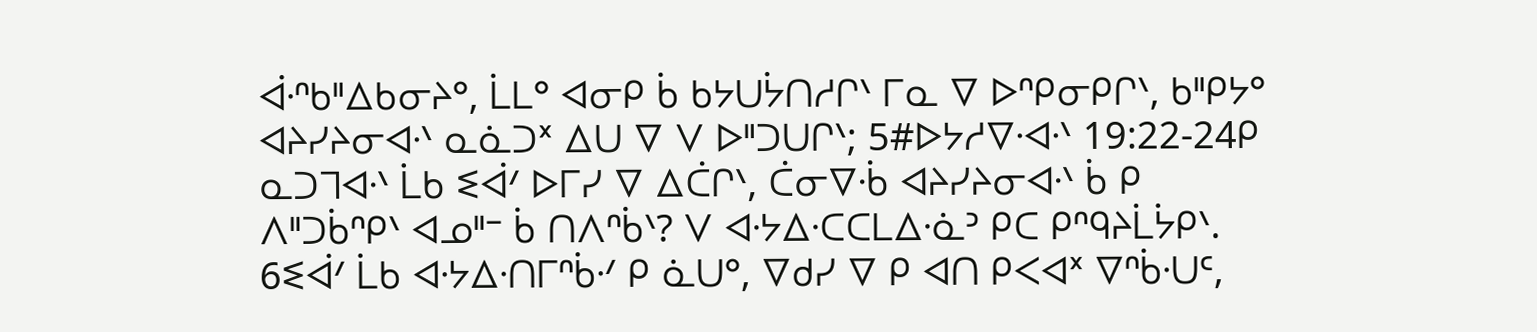ᐋᐧᐢᑲᐦᐃᑲᓂᔨᐤ, ᒫᒪᐤ ᐊᓂᑭ ᑳ ᑲᔭᑌᔮᑎᓱᒋᐠ ᒥᓇ ᐁ ᐅᐢᑭᓂᑭᒋᐠ, ᑲᐦᑭᔭᐤ ᐊᔨᓯᔨᓂᐊᐧᐠ ᓇᓈᑐᕽ ᐃᑌ ᐁ ᐯ ᐅᐦᑐᑌᒋᐠ; 5#ᐅᔭᓱᐁᐧᐊᐧᐠ 19:22-24ᑭ ᓇᑐᒣᐊᐧᐠ ᒫᑲ ᓬᐋᐟ ᐅᒥᓯ ᐁ ᐃᑖᒋᐠ, ᑖᓂᐁᐧᑳ ᐊᔨᓯᔨᓂᐊᐧᐠ ᑳ ᑭ ᐱᐦᑐᑳᐢᑭᐠ ᐊᓄᐦᐨ ᑳ ᑎᐱᐢᑳᐠ? ᐯ ᐊᐧᔭᐃᐧᑕᑕᒪᐃᐧᓈᐣ ᑭᑕ ᑭᐢᑫᔨᒫᔮᑭᐠ. 6ᓬᐋᐟ ᒫᑲ ᐊᐧᔭᐃᐧᑎᒥᐢᑳᐧᐟ ᑭ ᓈᑌᐤ, ᐁᑯᓯ ᐁ ᑭ ᐊᑎ ᑭᐸᐊᕽ ᐁᐢᑳᐧᑌᒼ,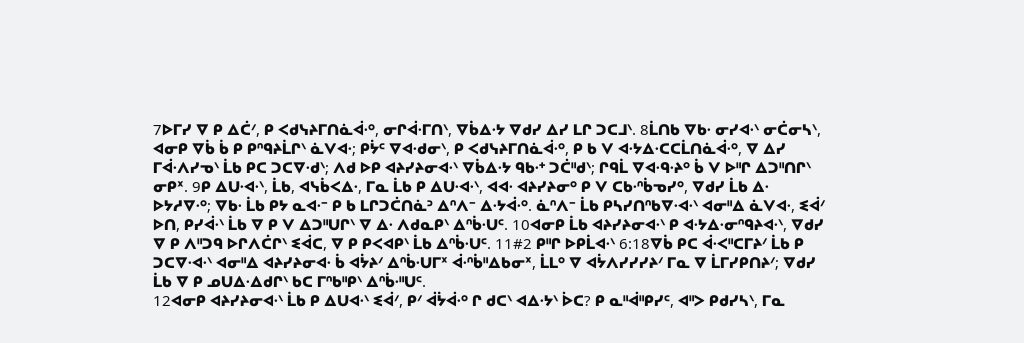7ᐅᒥᓯ ᐁ ᑭ ᐃᑖᐟ, ᑭ ᐸᑯᓭᔨᒥᑎᓈᐋᐧᐤ, ᓂᒋᐋᐧᒥᑎᐠ, ᐁᑳᐃᐧᔭ ᐁᑯᓯ ᐃᓯ ᒪᒋ ᑐᑕᒧᐠ. 8ᒫᑎᑲ ᐁᑲᐧ ᓂᓯᐊᐧᐠ ᓂᑖᓂᓴᐠ, ᐊᓂᑭ ᐁᑳ ᑳ ᑭ ᑭᐢᑫᔨᒫᒋᐠ ᓈᐯᐊᐧ; ᑭᔮᒼ ᐁᐊᐧᑯᓂᐠ, ᑭ ᐸᑯᓭᔨᒥᑎᓈᐋᐧᐤ, ᑭ ᑲ ᐯ ᐊᐧᔭᐃᐧᑕᑕᒫᑎᓈᐋᐧᐤ, ᐁ ᐃᓯ ᒥᐋᐧᐱᓯᓀᐠ ᒫᑲ ᑭᑕ ᑐᑕᐁᐧᑯᐠ; ᐱᑯ ᐅᑭ ᐊᔨᓯᔨᓂᐊᐧᐠ ᐁᑳᐃᐧᔭ ᑫᑲᐧᐩ ᑐᑖᐦᑯᐠ; ᒋᑫᒫ ᐁᐊᐧᑫᐧᔨᐤ ᑳ ᐯ ᐅᐦᒋ ᐃᑐᐦᑎᒋᐠ ᓂᑭᕽ. 9ᑭ ᐃᑌᐧᐊᐧᐠ, ᒫᑲ, ᐊᓭᑳᐸᐃᐧ, ᒥᓇ ᒫᑲ ᑭ ᐃᑌᐧᐊᐧᐠ, ᐊᐊᐧ ᐊᔨᓯᔨᓂᐤ ᑭ ᐯ ᑕᑲᐧᐢᑳᓀᓯᐤ, ᐁᑯᓯ ᒫᑲ ᐃᐧ ᐅᔭᓱᐁᐧᐤ; ᐁᑲᐧ ᒫᑲ ᑭᔭ ᓇᐊᐧᐨ ᑭ ᑲ ᒪᒋᑐᑖᑎᓈᐣ ᐃᐢᐱᐨ ᐃᐧᔭᐋᐧᐤ. ᓈᐢᐱᐨ ᒫᑲ ᑭᓴᓯᑎᐢᑲᐁᐧᐊᐧᐠ ᐊᓂᐦᐃ ᓈᐯᐊᐧ, ᓬᐋᐟ ᐅᑎ, ᑭᓯᐋᐧᐠ ᒫᑲ ᐁ ᑭ ᐯ ᐃᑐᐦᑌᒋᐠ ᐁ ᐃᐧ ᐱᑯᓇᑭᐠ ᐃᐢᑳᐧᑌᒼ. 10ᐊᓂᑭ ᒫᑲ ᐊᔨᓯᔨᓂᐊᐧᐠ ᑭ ᐊᐧᔭᐃᐧᓂᐢᑫᔨᐊᐧᐠ, ᐁᑯᓯ ᐁ ᑭ ᐱᐦᑐᑫ ᐅᒋᐱᑖᒋᐠ ᓬᐋᑕ, ᐁ ᑭ ᑭᐸᐊᑭᐠ ᒫᑲ ᐃᐢᑳᐧᑌᒼ. 11#2 ᑭᐦᒋ ᐅᑭᒫᐊᐧᐠ 6:18ᐁᑳ ᑭᑕ ᐋᐧᐸᐦᑕᒥᔨᐟ ᒫᑲ ᑭ ᑐᑕᐁᐧᐊᐧᐠ ᐊᓂᐦᐃ ᐊᔨᓯᔨᓂᐊᐧ ᑳ ᐊᔮᔨᐟ ᐃᐢᑳᐧᑌᒥᕽ ᐋᐧᐢᑳᐦᐃᑲᓂᕽ, ᒫᒪᐤ ᐁ ᐊᔮᐱᓯᓯᓯᔨᐟ ᒥᓇ ᐁ ᒫᒥᓯᑭᑎᔨᐟ; ᐁᑯᓯ ᒫᑲ ᐁ ᑭ ᓄᑌᐃᐧᐃᑯᒋᐠ ᑲᑕ ᒥᐢᑲᐦᑭᐠ ᐃᐢᑳᐧᐦᑌᒼ.
12ᐊᓂᑭ ᐊᔨᓯᔨᓂᐊᐧᐠ ᒫᑲ ᑭ ᐃᑌᐊᐧᐠ ᓬᐋᐟ, ᑭᐟ ᐋᔮᐋᐧᐤ ᒋ ᑯᑕᐠ ᐊᐃᐧᔭᐠ ᐆᑕ? ᑭ ᓇᐦᐋᐦᑭᓯᒼ, ᐊᐦᐳ ᑭᑯᓯᓴᐠ, ᒥᓇ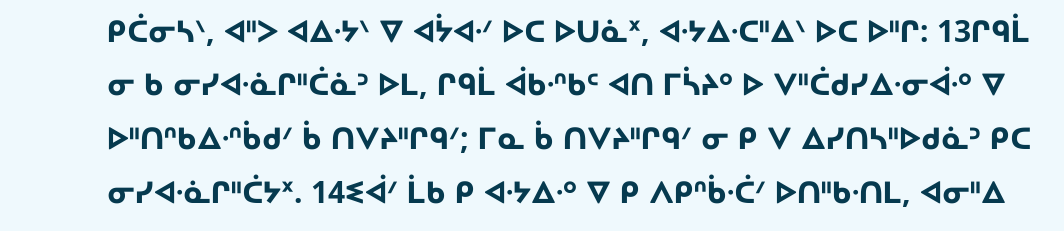ᑭᑖᓂᓴᐠ, ᐊᐦᐳ ᐊᐃᐧᔭᐠ ᐁ ᐊᔮᐊᐧᐟ ᐅᑕ ᐅᑌᓈᕽ, ᐊᐧᔭᐃᐧᑕᐦᐃᐠ ᐅᑕ ᐅᐦᒋ: 13ᒋᑫᒫ ᓂ ᑲ ᓂᓯᐊᐧᓈᒋᐦᑖᓈᐣ ᐅᒪ, ᒋᑫᒫ ᐋᑲᐧᐢᑲᒼ ᐊᑎ ᒥᓵᔨᐤ ᐅ ᐯᐦᑖᑯᓯᐃᐧᓂᐋᐧᐤ ᐁ ᐅᐦᑎᐢᑲᐃᐧᐢᑳᑯᐟ ᑳ ᑎᐯᔨᐦᒋᑫᐟ; ᒥᓇ ᑳ ᑎᐯᔨᐦᒋᑫᐟ ᓂ ᑭ ᐯ ᐃᓯᑎᓴᐦᐅᑯᓈᐣ ᑭᑕ ᓂᓯᐊᐧᓈᒋᐦᑖᔭᕽ. 14ᓬᐋᐟ ᒫᑲ ᑭ ᐊᐧᔭᐃᐧᐤ ᐁ ᑭ ᐱᑭᐢᑳᐧᑖᐟ ᐅᑎᐦᑲᐧᑎᒪ, ᐊᓂᐦᐃ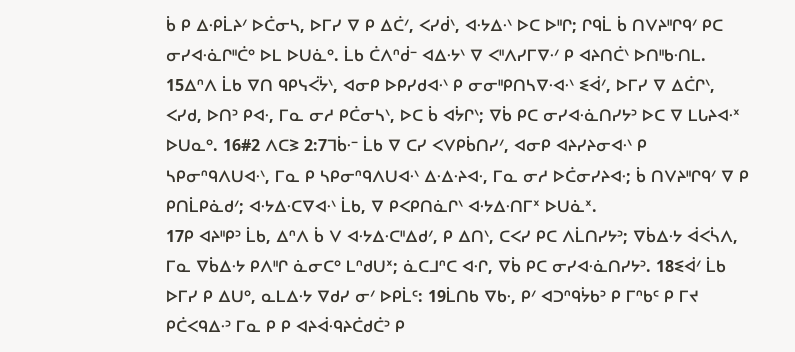ᑳ ᑭ ᐃᐧᑭᒫᔨᐟ ᐅᑖᓂᓴ, ᐅᒥᓯ ᐁ ᑭ ᐃᑖᐟ, ᐸᓯᑰᐠ, ᐊᐧᔭᐃᐧᐠ ᐅᑕ ᐅᐦᒋ; ᒋᑫᒫ ᑳ ᑎᐯᔨᐦᒋᑫᐟ ᑭᑕ ᓂᓯᐊᐧᓈᒋᐦᑖᐤ ᐅᒪ ᐅᑌᓈᐤ. ᒫᑲ ᑖᐱᐢᑰᐨ ᐊᐃᐧᔭᐠ ᐁ ᐸᐦᐱᓯᒥᐁᐧᐟ ᑭ ᐊᔨᑎᑖᐠ ᐅᑎᐦᑲᐧᑎᒪ.
15ᐃᐢᐱ ᒫᑲ ᐁᑎ ᑫᑭᓭᐹᔮᐠ, ᐊᓂᑭ ᐅᑭᓯᑯᐊᐧᐠ ᑭ ᓂᓂᐦᑭᑎᓴᐁᐧᐊᐧᐠ ᓬᐋᐟ, ᐅᒥᓯ ᐁ ᐃᑖᒋᐠ, ᐸᓯᑯ, ᐅᑎᐣ ᑭᐊᐧ, ᒥᓇ ᓂᓱ ᑭᑖᓂᓴᐠ, ᐅᑕ ᑳ ᐊᔮᒋᐠ; ᐁᑳ ᑭᑕ ᓂᓯᐊᐧᓈᑎᓯᔭᐣ ᐅᑕ ᐁ ᒪᒐᔨᐊᐧᕽ ᐅᑌᓇᐤ. 16#2 ᐱᑕᕒ 2:7ᒣᑳᐧᐨ ᒫᑲ ᐁ ᑕᓯ ᐸᐯᑭᑳᑎᓯᐟ, ᐊᓂᑭ ᐊᔨᓯᔨᓂᐊᐧᐠ ᑭ ᓴᑭᓂᐢᑫᐱᑌᐊᐧᐠ, ᒥᓇ ᑭ ᓴᑭᓂᐢᑫᐱᑌᐊᐧᐠ ᐃᐧᐃᐧᔨᐊᐧ, ᒥᓇ ᓂᓱ ᐅᑖᓂᓯᔨᐊᐧ; ᑳ ᑎᐯᔨᐦᒋᑫᐟ ᐁ ᑭ ᑭᑎᒫᑭᓈᑯᐟ; ᐊᐧᔭᐃᐧᑕᐁᐊᐧᐠ ᒫᑲ, ᐁ ᑭᐸᑭᑎᓈᒋᐠ ᐊᐧᔭᐃᐧᑎᒥᕽ ᐅᑌᓈᕽ.
17ᑭ ᐊᔨᐦᑭᐣ ᒫᑲ, ᐃᐢᐱ ᑳ ᐯ ᐊᐧᔭᐃᐧᑕᐦᐃᑯᐟ, ᑭ ᐃᑎᐠ, ᑕᐸᓯ ᑭᑕ ᐱᒫᑎᓯᔭᐣ; ᐁᑳᐃᐧᔭ ᐋᐸᓵᐱ, ᒥᓇ ᐁᑳᐃᐧᔭ ᑭᐱᐦᒋ ᓈᓂᑕᐤ ᒪᐢᑯᑌᕽ; ᓈᑕᒧᐢᑕ ᐊᐧᒋ, ᐁᑳ ᑭᑕ ᓂᓯᐊᐧᓈᑎᓯᔭᐣ. 18ᓬᐋᐟ ᒫᑲ ᐅᒥᓯ ᑭ ᐃᑌᐤ, ᓇᒪᐃᐧᔭ ᐁᑯᓯ ᓂᐟ ᐅᑭᒫᒼ: 19ᒫᑎᑲ ᐁᑲᐧ, ᑭᐟ ᐊᑐᐢᑫᔮᑲᐣ ᑭ ᒥᐢᑲᒼ ᑭ ᒥᔪ ᑭᑖᐸᑫᐃᐧᐣ ᒥᓇ ᑭ ᑭ ᐊᔨᐋᐧᑫᔨᑖᑯᑖᐣ ᑭ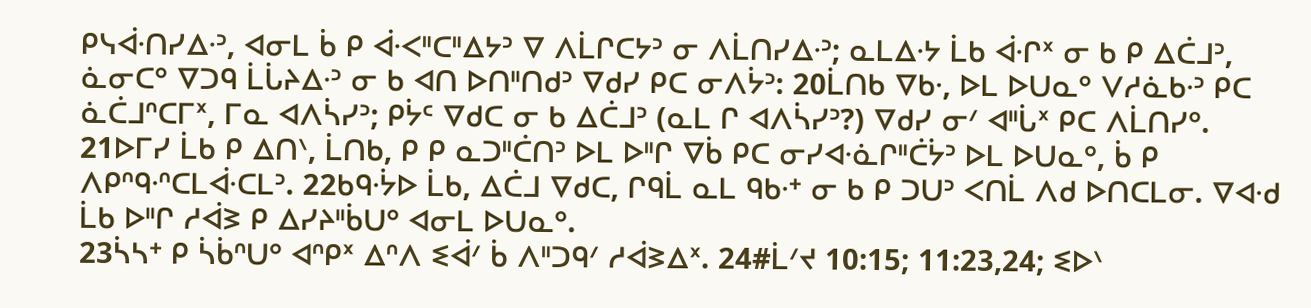ᑭᓭᐋᐧᑎᓯᐃᐧᐣ, ᐊᓂᒪ ᑳ ᑭ ᐋᐧᐸᐦᑕᐦᐃᔭᐣ ᐁ ᐱᒫᒋᑕᔭᐣ ᓂ ᐱᒫᑎᓯᐃᐧᐣ; ᓇᒪᐃᐧᔭ ᒫᑲ ᐋᐧᒋᕽ ᓂ ᑲ ᑭ ᐃᑖᒧᐣ, ᓈᓂᑕᐤ ᐁᑐᑫ ᒫᒑᔨᐃᐧᐣ ᓂ ᑲ ᐊᑎ ᐅᑎᐦᑎᑯᐣ ᐁᑯᓯ ᑭᑕ ᓂᐱᔮᐣ: 20ᒫᑎᑲ ᐁᑲᐧ, ᐅᒪ ᐅᑌᓇᐤ ᐯᓱᓈᑲᐧᐣ ᑭᑕ ᓈᑖᒧᐢᑕᒥᕽ, ᒥᓇ ᐊᐱᓵᓯᐣ; ᑭᔮᒼ ᐁᑯᑕ ᓂ ᑲ ᐃᑖᒧᐣ (ᓇᒪ ᒋ ᐊᐱᓵᓯᐣ?) ᐁᑯᓯ ᓂᐟ ᐊᐦᒑᕽ ᑭᑕ ᐱᒫᑎᓯᐤ. 21ᐅᒥᓯ ᒫᑲ ᑭ ᐃᑎᐠ, ᒫᑎᑲ, ᑭ ᑭ ᓇᑐᐦᑖᑎᐣ ᐅᒪ ᐅᐦᒋ ᐁᑳ ᑭᑕ ᓂᓯᐊᐧᓈᒋᐦᑖᔮᐣ ᐅᒪ ᐅᑌᓇᐤ, ᑳ ᑭ ᐱᑭᐢᑫᐧᐢᑕᒪᐋᐧᑕᒪᐣ. 22ᑲᑫᐧᔮᐅ ᒫᑲ, ᐃᑖᒧ ᐁᑯᑕ, ᒋᑫᒫ ᓇᒪ ᑫᑲᐧᐩ ᓂ ᑲ ᑭ ᑐᑌᐣ ᐸᑎᒫ ᐱᑯ ᐅᑎᑕᒪᓂ. ᐁᐊᐧᑯ ᒫᑲ ᐅᐦᒋ ᓱᐋᕒ ᑭ ᐃᓯᔨᐦᑳᑌᐤ ᐊᓂᒪ ᐅᑌᓇᐤ.
23ᓵᓴᐩ ᑭ ᓵᑳᐢᑌᐤ ᐊᐢᑭᕽ ᐃᐢᐱ ᓬᐋᐟ ᑳ ᐱᐦᑐᑫᐟ ᓱᐋᕒᐃᕽ. 24#ᒫᐟᔪ 10:15; 11:23,24; ᓬᐅᐠ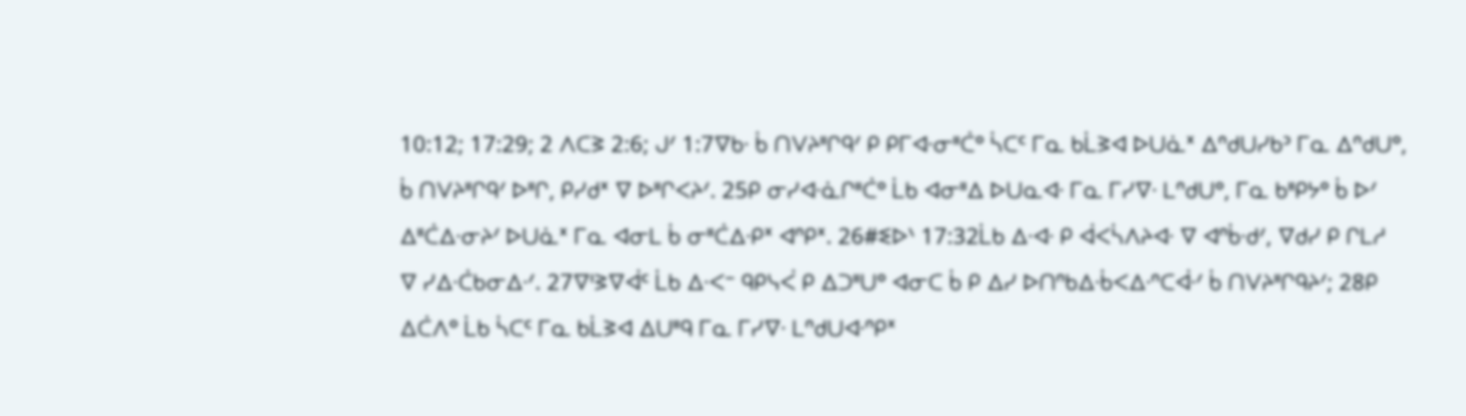10:12; 17:29; 2 ᐱᑕᕒ 2:6; ᒍᐟ 1:7ᐁᑲᐧ ᑳ ᑎᐯᔨᐦᒋᑫᐟ ᑭ ᑭᒥᐊᐧᓂᐦᑖᐤ ᓵᑕᒼ ᒥᓇ ᑲᒫᕒᐊ ᐅᑌᓈᕽ ᐃᐢᑯᑌᓯᑲᐣ ᒥᓇ ᐃᐢᑯᑌᐤ, ᑳ ᑎᐯᔨᐦᒋᑫᐟ ᐅᐦᒋ, ᑭᓯᑯᕽ ᐁ ᐅᐦᒋᐸᔨᐟ. 25ᑭ ᓂᓯᐊᐧᓈᒋᐦᑖᐤ ᒫᑲ ᐊᓂᐦᐃ ᐅᑌᓇᐊᐧ ᒥᓇ ᒥᓯᐁᐧ ᒪᐢᑯᑌᐤ, ᒥᓇ ᑲᐦᑭᔭᐤ ᑳ ᐅᐟ ᐃᐦᑖᐃᐧᓂᔨᐟ ᐅᑌᓈᕽ ᒥᓇ ᐊᓂᒪ ᑳ ᓂᐦᑖᐃᐧᑭᕽ ᐊᐢᑭᕽ. 26#ᓬᐅᐠ 17:32ᒫᑲ ᐃᐧᐊᐧ ᑭ ᐋᐸᓵᐱᔨᐊᐧ ᐁ ᐊᐢᑳᐧᑯᐟ, ᐁᑯᓯ ᑭ ᒋᒪᓱ ᐁ ᓯᐃᐧᑖᑲᓂᐃᐧᐟ. 27ᐁᑊᕒᐁᐋᒼ ᒫᑲ ᐃᐧᐸᐨ ᑫᑭᓭᐹ ᑭ ᐃᑐᐦᑌᐤ ᐊᓂᑕ ᑳ ᑭ ᐃᓯ ᐅᑎᐢᑲᐃᐧᑳᐸᐃᐧᐢᑕᐋᐧᐟ ᑳ ᑎᐯᔨᐦᒋᑫᔨᐟ; 28ᑭ ᐃᑖᐱᐤ ᒫᑲ ᓵᑕᒼ ᒥᓇ ᑲᒫᕒᐊ ᐃᑌᐦᑫ ᒥᓇ ᒥᓯᐁᐧ ᒪᐢᑯᑌᐊᐧᐢᑭᕽ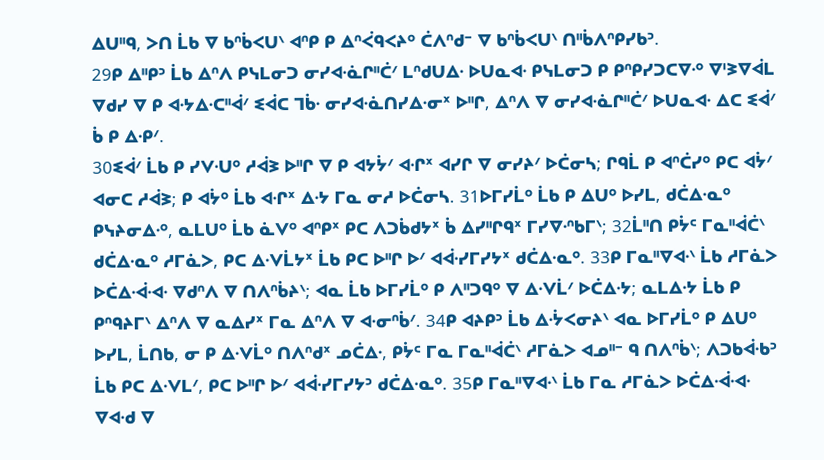ᐃᑌᐦᑫ, ᐳᑎ ᒫᑲ ᐁ ᑲᐢᑳᐸᑌᐠ ᐊᐢᑭ ᑭ ᐃᐢᐹᑫᐸᔨᐤ ᑖᐱᐢᑯᐨ ᐁ ᑲᐢᑳᐸᑌᐠ ᑎᐦᑳᐱᐢᑭᓯᑲᐣ.
29ᑭ ᐃᐦᑭᐣ ᒫᑲ ᐃᐢᐱ ᑭᓭᒪᓂᑐ ᓂᓯᐊᐧᓈᒋᐦᑖᐟ ᒪᐢᑯᑌᐃᐧ ᐅᑌᓇᐊᐧ ᑭᓭᒪᓂᑐ ᑭ ᑭᐢᑭᓯᑐᑕᐁᐧᐤ ᐁᑊᕒᐁᐋᒪ ᐁᑯᓯ ᐁ ᑭ ᐊᐧᔭᐃᐧᑕᐦᐋᐟ ᓬᐋᑕ ᒣᑳᐧ ᓂᓯᐊᐧᓈᑎᓯᐃᐧᓂᕽ ᐅᐦᒋ, ᐃᐢᐱ ᐁ ᓂᓯᐊᐧᓈᒋᐦᑖᐟ ᐅᑌᓇᐊᐧ ᐃᑕ ᓬᐋᐟ ᑳ ᑭ ᐃᐧᑭᐟ.
30ᓬᐋᐟ ᒫᑲ ᑭ ᓯᐯᐧᑌᐤ ᓱᐋᕒ ᐅᐦᒋ ᐁ ᑭ ᐊᔭᔮᐟ ᐊᐧᒋᕽ ᐊᓯᒋ ᐁ ᓂᓯᔨᐟ ᐅᑖᓂᓴ; ᒋᑫᒫ ᑭ ᐊᐢᑖᓯᐤ ᑭᑕ ᐊᔮᐟ ᐊᓂᑕ ᓱᐋᕒ; ᑭ ᐊᔮᐤ ᒫᑲ ᐊᐧᒋᕽ ᐃᐧᔭ ᒥᓇ ᓂᓱ ᐅᑖᓂᓴ. 31ᐅᒥᓯᒫᐤ ᒫᑲ ᑭ ᐃᑌᐤ ᐅᓯᒪ, ᑯᑖᐃᐧᓇᐤ ᑭᓭᔨᓂᐃᐧᐤ, ᓇᒪᑌᐤ ᒫᑲ ᓈᐯᐤ ᐊᐢᑭᕽ ᑭᑕ ᐱᑐᑳᑯᔭᕽ ᑳ ᐃᓯᐦᒋᑫᕽ ᒥᓯᐁᐧᐢᑲᒥᐠ; 32ᒫᐦᑎ ᑭᔮᒼ ᒥᓇᐦᐋᑖᐠ ᑯᑖᐃᐧᓇᐤ ᓱᒥᓈᐳ, ᑭᑕ ᐃᐧᐯᒫᔭᕽ ᒫᑲ ᑭᑕ ᐅᐦᒋ ᐅᐟ ᐊᐋᐧᓯᒥᓯᔭᕽ ᑯᑖᐃᐧᓇᐤ. 33ᑭ ᒥᓇᐦᐁᐊᐧᐠ ᒫᑲ ᓱᒥᓈᐳ ᐅᑖᐃᐧᐋᐧᐊᐧ ᐁᑯᐢᐱ ᐁ ᑎᐱᐢᑳᔨᐠ; ᐊᓇ ᒫᑲ ᐅᒥᓯᒫᐤ ᑭ ᐱᐦᑐᑫᐤ ᐁ ᐃᐧᐯᒫᐟ ᐅᑖᐃᐧᔭ; ᓇᒪᐃᐧᔭ ᒫᑲ ᑭ ᑭᐢᑫᔨᒥᐠ ᐃᐢᐱ ᐁ ᓇᐃᓯᕽ ᒥᓇ ᐃᐢᐱ ᐁ ᐊᐧᓂᐢᑳᐟ. 34ᑭ ᐊᔨᑭᐣ ᒫᑲ ᐃᐧᔮᐸᓂᔨᐠ ᐊᓇ ᐅᒥᓯᒫᐤ ᑭ ᐃᑌᐤ ᐅᓯᒪ, ᒫᑎᑲ, ᓂ ᑭ ᐃᐧᐯᒫᐤ ᑎᐱᐢᑯᕽ ᓄᑖᐃᐧ, ᑭᔮᒼ ᒥᓇ ᒥᓇᐦᐋᑖᐠ ᓱᒥᓈᐳ ᐊᓄᐦᐨ ᑫ ᑎᐱᐢᑳᐠ; ᐱᑐᑲᐋᐧᑲᐣ ᒫᑲ ᑭᑕ ᐃᐧᐯᒪᐟ, ᑭᑕ ᐅᐦᒋ ᐅᐟ ᐊᐋᐧᓯᒥᓯᔭᐣ ᑯᑖᐃᐧᓇᐤ. 35ᑭ ᒥᓇᐦᐁᐊᐧᐠ ᒫᑲ ᒥᓇ ᓱᒥᓈᐳ ᐅᑖᐃᐧᐋᐧᐊᐧ ᐁᐊᐧᑯ ᐁ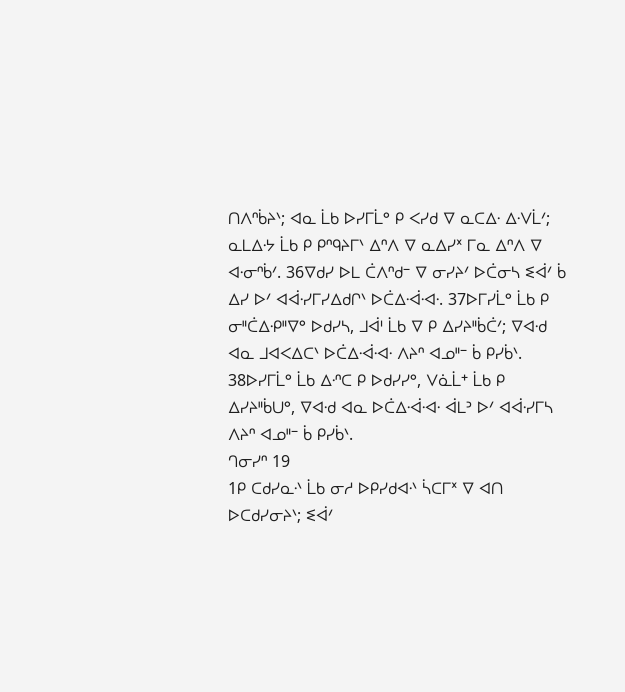ᑎᐱᐢᑳᔨᐠ; ᐊᓇ ᒫᑲ ᐅᓯᒥᒫᐤ ᑭ ᐸᓯᑯ ᐁ ᓇᑕᐃᐧ ᐃᐧᐯᒫᐟ; ᓇᒪᐃᐧᔭ ᒫᑲ ᑭ ᑭᐢᑫᔨᒥᐠ ᐃᐢᐱ ᐁ ᓇᐃᓯᕽ ᒥᓇ ᐃᐢᐱ ᐁ ᐊᐧᓂᐢᑳᐟ. 36ᐁᑯᓯ ᐅᒪ ᑖᐱᐢᑯᐨ ᐁ ᓂᓯᔨᐟ ᐅᑖᓂᓴ ᓬᐋᐟ ᑳ ᐃᓯ ᐅᐟ ᐊᐋᐧᓯᒥᓯᐃᑯᒋᐠ ᐅᑖᐃᐧᐋᐧᐊᐧ. 37ᐅᒥᓯᒫᐤ ᒫᑲ ᑭ ᓂᐦᑖᐃᐧᑭᐦᐁᐤ ᐅᑯᓯᓴ, ᒧᐋᑊ ᒫᑲ ᐁ ᑭ ᐃᓯᔨᐦᑳᑖᐟ; ᐁᐊᐧᑯ ᐊᓇ ᒧᐊᐸᐃᑕᐠ ᐅᑖᐃᐧᐋᐧᐊᐧ ᐱᔨᐢ ᐊᓄᐦᐨ ᑳ ᑭᓯᑳᐠ. 38ᐅᓯᒥᒫᐤ ᒫᑲ ᐃᐧᐢᑕ ᑭ ᐅᑯᓯᓯᐤ, ᐯᓈᒫᐩ ᒫᑲ ᑭ ᐃᓯᔨᐦᑳᑌᐤ, ᐁᐊᐧᑯ ᐊᓇ ᐅᑖᐃᐧᐋᐧᐊᐧ ᐋᒪᐣ ᐅᐟ ᐊᐋᐧᓯᒥᓴ ᐱᔨᐢ ᐊᓄᐦᐨ ᑳ ᑭᓯᑳᐠ.
ᒉᓂᓯᐢ 19
1ᑭ ᑕᑯᓯᓇᐧᐠ ᒫᑲ ᓂᓱ ᐅᑭᓯᑯᐊᐧᐠ ᓵᑕᒥᕽ ᐁ ᐊᑎ ᐅᑕᑯᓯᓂᔨᐠ; ᓬᐋᐟ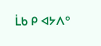ᒫᑲ ᑭ ᐊᔭᐱᐤ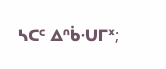ᓴᑕᒼ ᐃᐢᑳᐧᑌᒥᕽ;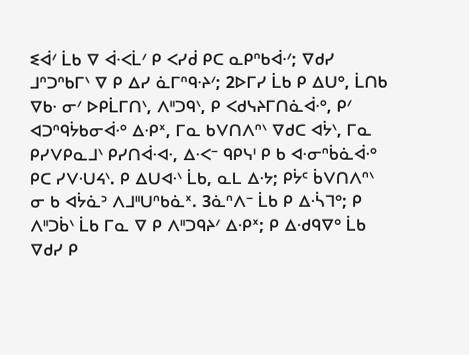ᓬᐋᐟ ᒫᑲ ᐁ ᐋᐧᐸᒫᐟ ᑭ ᐸᓯᑰ ᑭᑕ ᓇᑭᐢᑲᐋᐧᐟ; ᐁᑯᓯ ᒧᐢᑐᐢᑲᒥᐠ ᐁ ᑭ ᐃᓯ ᓈᒥᐢᑫᐧᔨᐟ; 2ᐅᒥᓯ ᒫᑲ ᑭ ᐃᑌᐤ, ᒫᑎᑲ ᐁᑲᐧ ᓂᐟ ᐅᑭᒫᒥᑎᐠ, ᐱᐦᑐᑫᐠ, ᑭ ᐸᑯᓭᔨᒥᑎᓈᐋᐧᐤ, ᑭᐟ ᐊᑐᐢᑫᔮᑲᓂᐋᐧᐤ ᐃᐧᑭᕽ, ᒥᓇ ᑲᐯᑎᐱᐢᐠ ᐁᑯᑕ ᐊᔮᐠ, ᒥᓇ ᑭᓯᐯᑭᓇᒧᐠ ᑭᓯᑎᐋᐧᐊᐧ, ᐃᐧᐸᐨ ᑫᑭᓭᑊ ᑭ ᑲ ᐊᐧᓂᐢᑳᓈᐋᐧᐤ ᑭᑕ ᓯᐯᐧᑌᔦᐠ. ᑭ ᐃᑌᐊᐧᐠ ᒫᑲ, ᓇᒪ ᐃᐧᔭ; ᑭᔮᒼ ᑳᐯᑎᐱᐢᐠ ᓂ ᑲ ᐊᔮᓈᐣ ᐱᒧᐦᑌᐢᑲᓈᕽ. 3ᓈᐢᐱᐨ ᒫᑲ ᑭ ᐃᐧᓵᒣᐤ; ᑭ ᐱᐦᑐᑳᐠ ᒫᑲ ᒥᓇ ᐁ ᑭ ᐱᐦᑐᑫᔨᐟ ᐃᐧᑭᕽ; ᑭ ᐃᐧᑯᑫᐁᐤ ᒫᑲ ᐁᑯᓯ ᑭ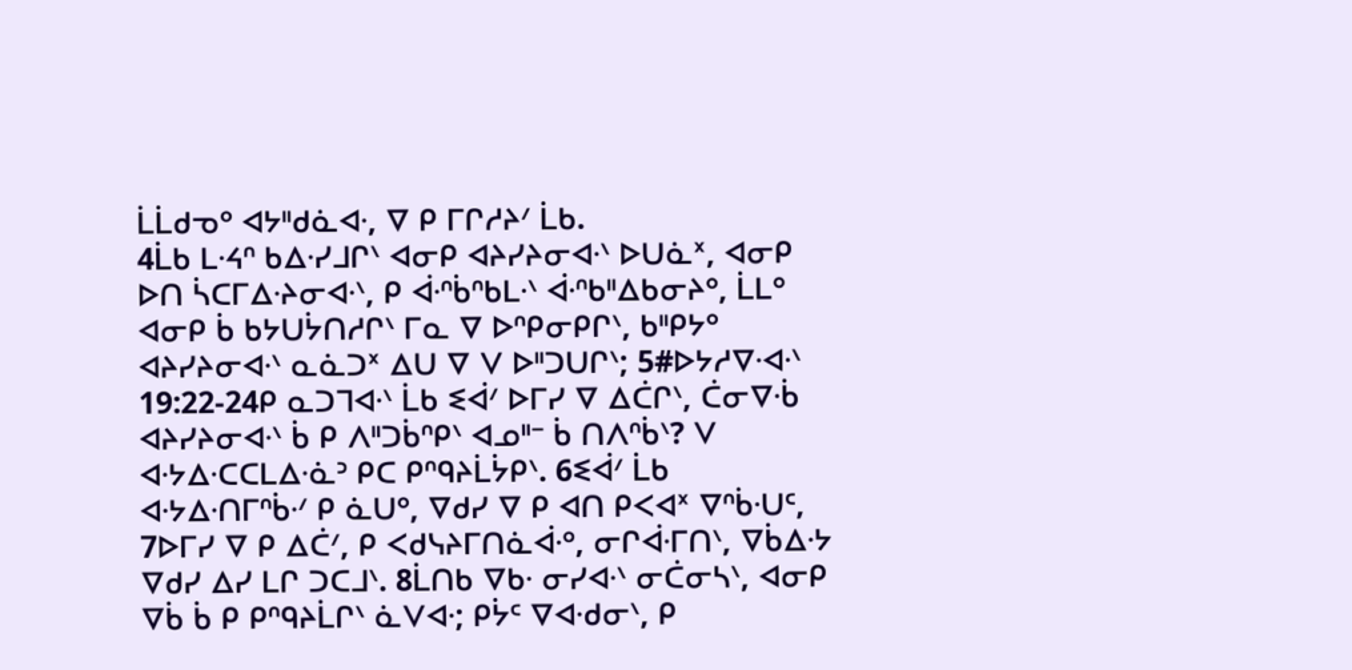ᒫᒫᑯᓀᐤ ᐊᔭᐦᑯᓈᐊᐧ, ᐁ ᑭ ᒥᒋᓱᔨᐟ ᒫᑲ.
4ᒫᑲ ᒪᐧᔦᐢ ᑲᐃᐧᓯᒧᒋᐠ ᐊᓂᑭ ᐊᔨᓯᔨᓂᐊᐧᐠ ᐅᑌᓈᕽ, ᐊᓂᑭ ᐅᑎ ᓵᑕᒥᐃᐧᔨᓂᐊᐧᐠ, ᑭ ᐋᐧᐢᑳᐢᑲᒪᐧᐠ ᐋᐧᐢᑲᐦᐃᑲᓂᔨᐤ, ᒫᒪᐤ ᐊᓂᑭ ᑳ ᑲᔭᑌᔮᑎᓱᒋᐠ ᒥᓇ ᐁ ᐅᐢᑭᓂᑭᒋᐠ, ᑲᐦᑭᔭᐤ ᐊᔨᓯᔨᓂᐊᐧᐠ ᓇᓈᑐᕽ ᐃᑌ ᐁ ᐯ ᐅᐦᑐᑌᒋᐠ; 5#ᐅᔭᓱᐁᐧᐊᐧᐠ 19:22-24ᑭ ᓇᑐᒣᐊᐧᐠ ᒫᑲ ᓬᐋᐟ ᐅᒥᓯ ᐁ ᐃᑖᒋᐠ, ᑖᓂᐁᐧᑳ ᐊᔨᓯᔨᓂᐊᐧᐠ ᑳ ᑭ ᐱᐦᑐᑳᐢᑭᐠ ᐊᓄᐦᐨ ᑳ ᑎᐱᐢᑳᐠ? ᐯ ᐊᐧᔭᐃᐧᑕᑕᒪᐃᐧᓈᐣ ᑭᑕ ᑭᐢᑫᔨᒫᔮᑭᐠ. 6ᓬᐋᐟ ᒫᑲ ᐊᐧᔭᐃᐧᑎᒥᐢᑳᐧᐟ ᑭ ᓈᑌᐤ, ᐁᑯᓯ ᐁ ᑭ ᐊᑎ ᑭᐸᐊᕽ ᐁᐢᑳᐧᑌᒼ, 7ᐅᒥᓯ ᐁ ᑭ ᐃᑖᐟ, ᑭ ᐸᑯᓭᔨᒥᑎᓈᐋᐧᐤ, ᓂᒋᐋᐧᒥᑎᐠ, ᐁᑳᐃᐧᔭ ᐁᑯᓯ ᐃᓯ ᒪᒋ ᑐᑕᒧᐠ. 8ᒫᑎᑲ ᐁᑲᐧ ᓂᓯᐊᐧᐠ ᓂᑖᓂᓴᐠ, ᐊᓂᑭ ᐁᑳ ᑳ ᑭ ᑭᐢᑫᔨᒫᒋᐠ ᓈᐯᐊᐧ; ᑭᔮᒼ ᐁᐊᐧᑯᓂᐠ, ᑭ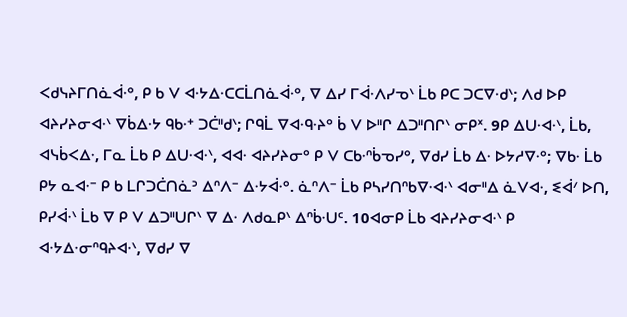ᐸᑯᓭᔨᒥᑎᓈᐋᐧᐤ, ᑭ ᑲ ᐯ ᐊᐧᔭᐃᐧᑕᑕᒫᑎᓈᐋᐧᐤ, ᐁ ᐃᓯ ᒥᐋᐧᐱᓯᓀᐠ ᒫᑲ ᑭᑕ ᑐᑕᐁᐧᑯᐠ; ᐱᑯ ᐅᑭ ᐊᔨᓯᔨᓂᐊᐧᐠ ᐁᑳᐃᐧᔭ ᑫᑲᐧᐩ ᑐᑖᐦᑯᐠ; ᒋᑫᒫ ᐁᐊᐧᑫᐧᔨᐤ ᑳ ᐯ ᐅᐦᒋ ᐃᑐᐦᑎᒋᐠ ᓂᑭᕽ. 9ᑭ ᐃᑌᐧᐊᐧᐠ, ᒫᑲ, ᐊᓭᑳᐸᐃᐧ, ᒥᓇ ᒫᑲ ᑭ ᐃᑌᐧᐊᐧᐠ, ᐊᐊᐧ ᐊᔨᓯᔨᓂᐤ ᑭ ᐯ ᑕᑲᐧᐢᑳᓀᓯᐤ, ᐁᑯᓯ ᒫᑲ ᐃᐧ ᐅᔭᓱᐁᐧᐤ; ᐁᑲᐧ ᒫᑲ ᑭᔭ ᓇᐊᐧᐨ ᑭ ᑲ ᒪᒋᑐᑖᑎᓈᐣ ᐃᐢᐱᐨ ᐃᐧᔭᐋᐧᐤ. ᓈᐢᐱᐨ ᒫᑲ ᑭᓴᓯᑎᐢᑲᐁᐧᐊᐧᐠ ᐊᓂᐦᐃ ᓈᐯᐊᐧ, ᓬᐋᐟ ᐅᑎ, ᑭᓯᐋᐧᐠ ᒫᑲ ᐁ ᑭ ᐯ ᐃᑐᐦᑌᒋᐠ ᐁ ᐃᐧ ᐱᑯᓇᑭᐠ ᐃᐢᑳᐧᑌᒼ. 10ᐊᓂᑭ ᒫᑲ ᐊᔨᓯᔨᓂᐊᐧᐠ ᑭ ᐊᐧᔭᐃᐧᓂᐢᑫᔨᐊᐧᐠ, ᐁᑯᓯ ᐁ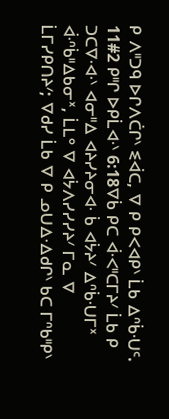ᑭ ᐱᐦᑐᑫ ᐅᒋᐱᑖᒋᐠ ᓬᐋᑕ, ᐁ ᑭ ᑭᐸᐊᑭᐠ ᒫᑲ ᐃᐢᑳᐧᑌᒼ. 11#2 ᑭᐦᒋ ᐅᑭᒫᐊᐧᐠ 6:18ᐁᑳ ᑭᑕ ᐋᐧᐸᐦᑕᒥᔨᐟ ᒫᑲ ᑭ ᑐᑕᐁᐧᐊᐧᐠ ᐊᓂᐦᐃ ᐊᔨᓯᔨᓂᐊᐧ ᑳ ᐊᔮᔨᐟ ᐃᐢᑳᐧᑌᒥᕽ ᐋᐧᐢᑳᐦᐃᑲᓂᕽ, ᒫᒪᐤ ᐁ ᐊᔮᐱᓯᓯᓯᔨᐟ ᒥᓇ ᐁ ᒫᒥᓯᑭᑎᔨᐟ; ᐁᑯᓯ ᒫᑲ ᐁ ᑭ ᓄᑌᐃᐧᐃᑯᒋᐠ ᑲᑕ ᒥᐢᑲᐦᑭᐠ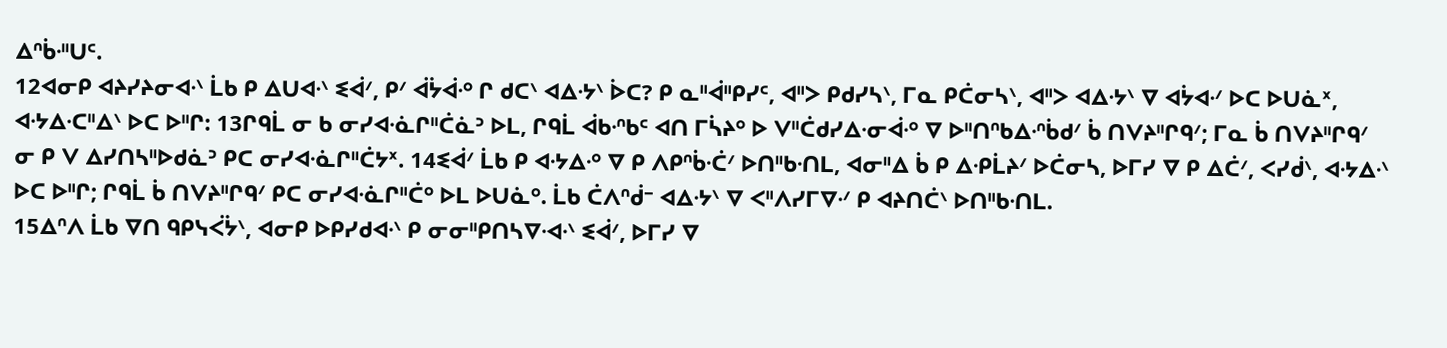ᐃᐢᑳᐧᐦᑌᒼ.
12ᐊᓂᑭ ᐊᔨᓯᔨᓂᐊᐧᐠ ᒫᑲ ᑭ ᐃᑌᐊᐧᐠ ᓬᐋᐟ, ᑭᐟ ᐋᔮᐋᐧᐤ ᒋ ᑯᑕᐠ ᐊᐃᐧᔭᐠ ᐆᑕ? ᑭ ᓇᐦᐋᐦᑭᓯᒼ, ᐊᐦᐳ ᑭᑯᓯᓴᐠ, ᒥᓇ ᑭᑖᓂᓴᐠ, ᐊᐦᐳ ᐊᐃᐧᔭᐠ ᐁ ᐊᔮᐊᐧᐟ ᐅᑕ ᐅᑌᓈᕽ, ᐊᐧᔭᐃᐧᑕᐦᐃᐠ ᐅᑕ ᐅᐦᒋ: 13ᒋᑫᒫ ᓂ ᑲ ᓂᓯᐊᐧᓈᒋᐦᑖᓈᐣ ᐅᒪ, ᒋᑫᒫ ᐋᑲᐧᐢᑲᒼ ᐊᑎ ᒥᓵᔨᐤ ᐅ ᐯᐦᑖᑯᓯᐃᐧᓂᐋᐧᐤ ᐁ ᐅᐦᑎᐢᑲᐃᐧᐢᑳᑯᐟ ᑳ ᑎᐯᔨᐦᒋᑫᐟ; ᒥᓇ ᑳ ᑎᐯᔨᐦᒋᑫᐟ ᓂ ᑭ ᐯ ᐃᓯᑎᓴᐦᐅᑯᓈᐣ ᑭᑕ ᓂᓯᐊᐧᓈᒋᐦᑖᔭᕽ. 14ᓬᐋᐟ ᒫᑲ ᑭ ᐊᐧᔭᐃᐧᐤ ᐁ ᑭ ᐱᑭᐢᑳᐧᑖᐟ ᐅᑎᐦᑲᐧᑎᒪ, ᐊᓂᐦᐃ ᑳ ᑭ ᐃᐧᑭᒫᔨᐟ ᐅᑖᓂᓴ, ᐅᒥᓯ ᐁ ᑭ ᐃᑖᐟ, ᐸᓯᑰᐠ, ᐊᐧᔭᐃᐧᐠ ᐅᑕ ᐅᐦᒋ; ᒋᑫᒫ ᑳ ᑎᐯᔨᐦᒋᑫᐟ ᑭᑕ ᓂᓯᐊᐧᓈᒋᐦᑖᐤ ᐅᒪ ᐅᑌᓈᐤ. ᒫᑲ ᑖᐱᐢᑰᐨ ᐊᐃᐧᔭᐠ ᐁ ᐸᐦᐱᓯᒥᐁᐧᐟ ᑭ ᐊᔨᑎᑖᐠ ᐅᑎᐦᑲᐧᑎᒪ.
15ᐃᐢᐱ ᒫᑲ ᐁᑎ ᑫᑭᓭᐹᔮᐠ, ᐊᓂᑭ ᐅᑭᓯᑯᐊᐧᐠ ᑭ ᓂᓂᐦᑭᑎᓴᐁᐧᐊᐧᐠ ᓬᐋᐟ, ᐅᒥᓯ ᐁ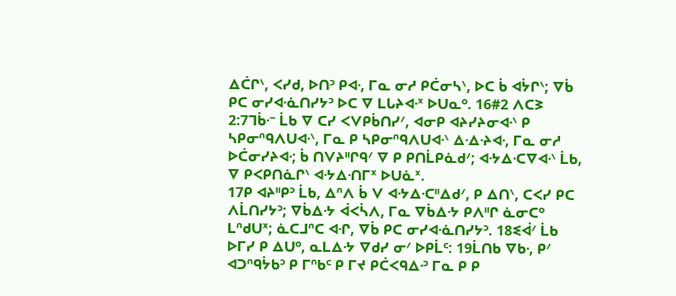ᐃᑖᒋᐠ, ᐸᓯᑯ, ᐅᑎᐣ ᑭᐊᐧ, ᒥᓇ ᓂᓱ ᑭᑖᓂᓴᐠ, ᐅᑕ ᑳ ᐊᔮᒋᐠ; ᐁᑳ ᑭᑕ ᓂᓯᐊᐧᓈᑎᓯᔭᐣ ᐅᑕ ᐁ ᒪᒐᔨᐊᐧᕽ ᐅᑌᓇᐤ. 16#2 ᐱᑕᕒ 2:7ᒣᑳᐧᐨ ᒫᑲ ᐁ ᑕᓯ ᐸᐯᑭᑳᑎᓯᐟ, ᐊᓂᑭ ᐊᔨᓯᔨᓂᐊᐧᐠ ᑭ ᓴᑭᓂᐢᑫᐱᑌᐊᐧᐠ, ᒥᓇ ᑭ ᓴᑭᓂᐢᑫᐱᑌᐊᐧᐠ ᐃᐧᐃᐧᔨᐊᐧ, ᒥᓇ ᓂᓱ ᐅᑖᓂᓯᔨᐊᐧ; ᑳ ᑎᐯᔨᐦᒋᑫᐟ ᐁ ᑭ ᑭᑎᒫᑭᓈᑯᐟ; ᐊᐧᔭᐃᐧᑕᐁᐊᐧᐠ ᒫᑲ, ᐁ ᑭᐸᑭᑎᓈᒋᐠ ᐊᐧᔭᐃᐧᑎᒥᕽ ᐅᑌᓈᕽ.
17ᑭ ᐊᔨᐦᑭᐣ ᒫᑲ, ᐃᐢᐱ ᑳ ᐯ ᐊᐧᔭᐃᐧᑕᐦᐃᑯᐟ, ᑭ ᐃᑎᐠ, ᑕᐸᓯ ᑭᑕ ᐱᒫᑎᓯᔭᐣ; ᐁᑳᐃᐧᔭ ᐋᐸᓵᐱ, ᒥᓇ ᐁᑳᐃᐧᔭ ᑭᐱᐦᒋ ᓈᓂᑕᐤ ᒪᐢᑯᑌᕽ; ᓈᑕᒧᐢᑕ ᐊᐧᒋ, ᐁᑳ ᑭᑕ ᓂᓯᐊᐧᓈᑎᓯᔭᐣ. 18ᓬᐋᐟ ᒫᑲ ᐅᒥᓯ ᑭ ᐃᑌᐤ, ᓇᒪᐃᐧᔭ ᐁᑯᓯ ᓂᐟ ᐅᑭᒫᒼ: 19ᒫᑎᑲ ᐁᑲᐧ, ᑭᐟ ᐊᑐᐢᑫᔮᑲᐣ ᑭ ᒥᐢᑲᒼ ᑭ ᒥᔪ ᑭᑖᐸᑫᐃᐧᐣ ᒥᓇ ᑭ ᑭ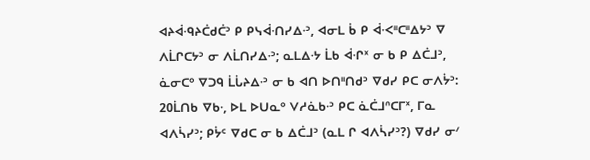ᐊᔨᐋᐧᑫᔨᑖᑯᑖᐣ ᑭ ᑭᓭᐋᐧᑎᓯᐃᐧᐣ, ᐊᓂᒪ ᑳ ᑭ ᐋᐧᐸᐦᑕᐦᐃᔭᐣ ᐁ ᐱᒫᒋᑕᔭᐣ ᓂ ᐱᒫᑎᓯᐃᐧᐣ; ᓇᒪᐃᐧᔭ ᒫᑲ ᐋᐧᒋᕽ ᓂ ᑲ ᑭ ᐃᑖᒧᐣ, ᓈᓂᑕᐤ ᐁᑐᑫ ᒫᒑᔨᐃᐧᐣ ᓂ ᑲ ᐊᑎ ᐅᑎᐦᑎᑯᐣ ᐁᑯᓯ ᑭᑕ ᓂᐱᔮᐣ: 20ᒫᑎᑲ ᐁᑲᐧ, ᐅᒪ ᐅᑌᓇᐤ ᐯᓱᓈᑲᐧᐣ ᑭᑕ ᓈᑖᒧᐢᑕᒥᕽ, ᒥᓇ ᐊᐱᓵᓯᐣ; ᑭᔮᒼ ᐁᑯᑕ ᓂ ᑲ ᐃᑖᒧᐣ (ᓇᒪ ᒋ ᐊᐱᓵᓯᐣ?) ᐁᑯᓯ ᓂᐟ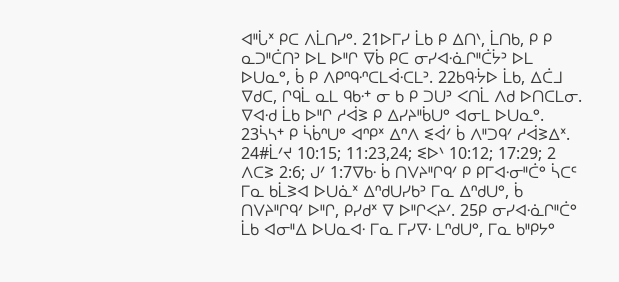ᐊᐦᒑᕽ ᑭᑕ ᐱᒫᑎᓯᐤ. 21ᐅᒥᓯ ᒫᑲ ᑭ ᐃᑎᐠ, ᒫᑎᑲ, ᑭ ᑭ ᓇᑐᐦᑖᑎᐣ ᐅᒪ ᐅᐦᒋ ᐁᑳ ᑭᑕ ᓂᓯᐊᐧᓈᒋᐦᑖᔮᐣ ᐅᒪ ᐅᑌᓇᐤ, ᑳ ᑭ ᐱᑭᐢᑫᐧᐢᑕᒪᐋᐧᑕᒪᐣ. 22ᑲᑫᐧᔮᐅ ᒫᑲ, ᐃᑖᒧ ᐁᑯᑕ, ᒋᑫᒫ ᓇᒪ ᑫᑲᐧᐩ ᓂ ᑲ ᑭ ᑐᑌᐣ ᐸᑎᒫ ᐱᑯ ᐅᑎᑕᒪᓂ. ᐁᐊᐧᑯ ᒫᑲ ᐅᐦᒋ ᓱᐋᕒ ᑭ ᐃᓯᔨᐦᑳᑌᐤ ᐊᓂᒪ ᐅᑌᓇᐤ.
23ᓵᓴᐩ ᑭ ᓵᑳᐢᑌᐤ ᐊᐢᑭᕽ ᐃᐢᐱ ᓬᐋᐟ ᑳ ᐱᐦᑐᑫᐟ ᓱᐋᕒᐃᕽ. 24#ᒫᐟᔪ 10:15; 11:23,24; ᓬᐅᐠ 10:12; 17:29; 2 ᐱᑕᕒ 2:6; ᒍᐟ 1:7ᐁᑲᐧ ᑳ ᑎᐯᔨᐦᒋᑫᐟ ᑭ ᑭᒥᐊᐧᓂᐦᑖᐤ ᓵᑕᒼ ᒥᓇ ᑲᒫᕒᐊ ᐅᑌᓈᕽ ᐃᐢᑯᑌᓯᑲᐣ ᒥᓇ ᐃᐢᑯᑌᐤ, ᑳ ᑎᐯᔨᐦᒋᑫᐟ ᐅᐦᒋ, ᑭᓯᑯᕽ ᐁ ᐅᐦᒋᐸᔨᐟ. 25ᑭ ᓂᓯᐊᐧᓈᒋᐦᑖᐤ ᒫᑲ ᐊᓂᐦᐃ ᐅᑌᓇᐊᐧ ᒥᓇ ᒥᓯᐁᐧ ᒪᐢᑯᑌᐤ, ᒥᓇ ᑲᐦᑭᔭᐤ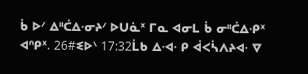ᑳ ᐅᐟ ᐃᐦᑖᐃᐧᓂᔨᐟ ᐅᑌᓈᕽ ᒥᓇ ᐊᓂᒪ ᑳ ᓂᐦᑖᐃᐧᑭᕽ ᐊᐢᑭᕽ. 26#ᓬᐅᐠ 17:32ᒫᑲ ᐃᐧᐊᐧ ᑭ ᐋᐸᓵᐱᔨᐊᐧ ᐁ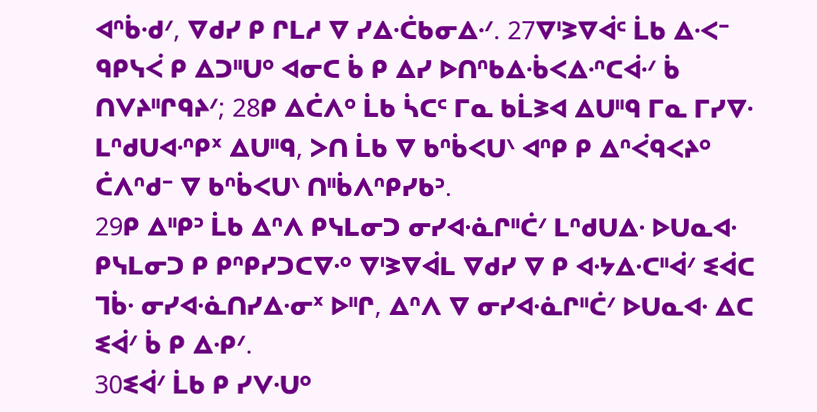ᐊᐢᑳᐧᑯᐟ, ᐁᑯᓯ ᑭ ᒋᒪᓱ ᐁ ᓯᐃᐧᑖᑲᓂᐃᐧᐟ. 27ᐁᑊᕒᐁᐋᒼ ᒫᑲ ᐃᐧᐸᐨ ᑫᑭᓭᐹ ᑭ ᐃᑐᐦᑌᐤ ᐊᓂᑕ ᑳ ᑭ ᐃᓯ ᐅᑎᐢᑲᐃᐧᑳᐸᐃᐧᐢᑕᐋᐧᐟ ᑳ ᑎᐯᔨᐦᒋᑫᔨᐟ; 28ᑭ ᐃᑖᐱᐤ ᒫᑲ ᓵᑕᒼ ᒥᓇ ᑲᒫᕒᐊ ᐃᑌᐦᑫ ᒥᓇ ᒥᓯᐁᐧ ᒪᐢᑯᑌᐊᐧᐢᑭᕽ ᐃᑌᐦᑫ, ᐳᑎ ᒫᑲ ᐁ ᑲᐢᑳᐸᑌᐠ ᐊᐢᑭ ᑭ ᐃᐢᐹᑫᐸᔨᐤ ᑖᐱᐢᑯᐨ ᐁ ᑲᐢᑳᐸᑌᐠ ᑎᐦᑳᐱᐢᑭᓯᑲᐣ.
29ᑭ ᐃᐦᑭᐣ ᒫᑲ ᐃᐢᐱ ᑭᓭᒪᓂᑐ ᓂᓯᐊᐧᓈᒋᐦᑖᐟ ᒪᐢᑯᑌᐃᐧ ᐅᑌᓇᐊᐧ ᑭᓭᒪᓂᑐ ᑭ ᑭᐢᑭᓯᑐᑕᐁᐧᐤ ᐁᑊᕒᐁᐋᒪ ᐁᑯᓯ ᐁ ᑭ ᐊᐧᔭᐃᐧᑕᐦᐋᐟ ᓬᐋᑕ ᒣᑳᐧ ᓂᓯᐊᐧᓈᑎᓯᐃᐧᓂᕽ ᐅᐦᒋ, ᐃᐢᐱ ᐁ ᓂᓯᐊᐧᓈᒋᐦᑖᐟ ᐅᑌᓇᐊᐧ ᐃᑕ ᓬᐋᐟ ᑳ ᑭ ᐃᐧᑭᐟ.
30ᓬᐋᐟ ᒫᑲ ᑭ ᓯᐯᐧᑌᐤ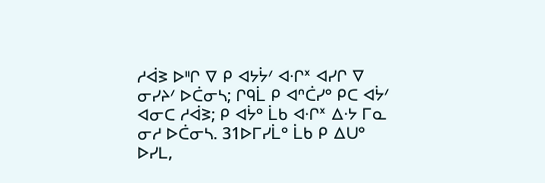ᓱᐋᕒ ᐅᐦᒋ ᐁ ᑭ ᐊᔭᔮᐟ ᐊᐧᒋᕽ ᐊᓯᒋ ᐁ ᓂᓯᔨᐟ ᐅᑖᓂᓴ; ᒋᑫᒫ ᑭ ᐊᐢᑖᓯᐤ ᑭᑕ ᐊᔮᐟ ᐊᓂᑕ ᓱᐋᕒ; ᑭ ᐊᔮᐤ ᒫᑲ ᐊᐧᒋᕽ ᐃᐧᔭ ᒥᓇ ᓂᓱ ᐅᑖᓂᓴ. 31ᐅᒥᓯᒫᐤ ᒫᑲ ᑭ ᐃᑌᐤ ᐅᓯᒪ,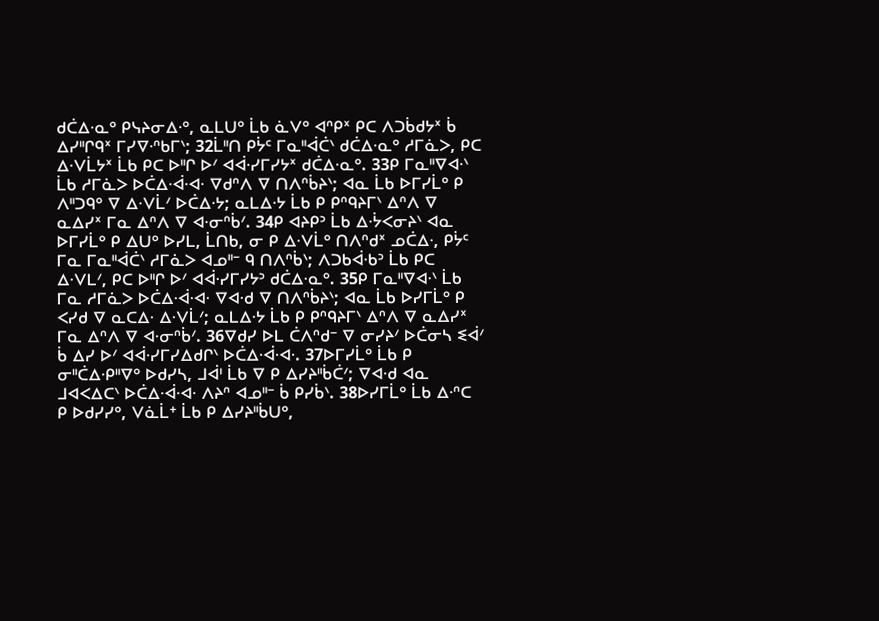ᑯᑖᐃᐧᓇᐤ ᑭᓭᔨᓂᐃᐧᐤ, ᓇᒪᑌᐤ ᒫᑲ ᓈᐯᐤ ᐊᐢᑭᕽ ᑭᑕ ᐱᑐᑳᑯᔭᕽ ᑳ ᐃᓯᐦᒋᑫᕽ ᒥᓯᐁᐧᐢᑲᒥᐠ; 32ᒫᐦᑎ ᑭᔮᒼ ᒥᓇᐦᐋᑖᐠ ᑯᑖᐃᐧᓇᐤ ᓱᒥᓈᐳ, ᑭᑕ ᐃᐧᐯᒫᔭᕽ ᒫᑲ ᑭᑕ ᐅᐦᒋ ᐅᐟ ᐊᐋᐧᓯᒥᓯᔭᕽ ᑯᑖᐃᐧᓇᐤ. 33ᑭ ᒥᓇᐦᐁᐊᐧᐠ ᒫᑲ ᓱᒥᓈᐳ ᐅᑖᐃᐧᐋᐧᐊᐧ ᐁᑯᐢᐱ ᐁ ᑎᐱᐢᑳᔨᐠ; ᐊᓇ ᒫᑲ ᐅᒥᓯᒫᐤ ᑭ ᐱᐦᑐᑫᐤ ᐁ ᐃᐧᐯᒫᐟ ᐅᑖᐃᐧᔭ; ᓇᒪᐃᐧᔭ ᒫᑲ ᑭ ᑭᐢᑫᔨᒥᐠ ᐃᐢᐱ ᐁ ᓇᐃᓯᕽ ᒥᓇ ᐃᐢᐱ ᐁ ᐊᐧᓂᐢᑳᐟ. 34ᑭ ᐊᔨᑭᐣ ᒫᑲ ᐃᐧᔮᐸᓂᔨᐠ ᐊᓇ ᐅᒥᓯᒫᐤ ᑭ ᐃᑌᐤ ᐅᓯᒪ, ᒫᑎᑲ, ᓂ ᑭ ᐃᐧᐯᒫᐤ ᑎᐱᐢᑯᕽ ᓄᑖᐃᐧ, ᑭᔮᒼ ᒥᓇ ᒥᓇᐦᐋᑖᐠ ᓱᒥᓈᐳ ᐊᓄᐦᐨ ᑫ ᑎᐱᐢᑳᐠ; ᐱᑐᑲᐋᐧᑲᐣ ᒫᑲ ᑭᑕ ᐃᐧᐯᒪᐟ, ᑭᑕ ᐅᐦᒋ ᐅᐟ ᐊᐋᐧᓯᒥᓯᔭᐣ ᑯᑖᐃᐧᓇᐤ. 35ᑭ ᒥᓇᐦᐁᐊᐧᐠ ᒫᑲ ᒥᓇ ᓱᒥᓈᐳ ᐅᑖᐃᐧᐋᐧᐊᐧ ᐁᐊᐧᑯ ᐁ ᑎᐱᐢᑳᔨᐠ; ᐊᓇ ᒫᑲ ᐅᓯᒥᒫᐤ ᑭ ᐸᓯᑯ ᐁ ᓇᑕᐃᐧ ᐃᐧᐯᒫᐟ; ᓇᒪᐃᐧᔭ ᒫᑲ ᑭ ᑭᐢᑫᔨᒥᐠ ᐃᐢᐱ ᐁ ᓇᐃᓯᕽ ᒥᓇ ᐃᐢᐱ ᐁ ᐊᐧᓂᐢᑳᐟ. 36ᐁᑯᓯ ᐅᒪ ᑖᐱᐢᑯᐨ ᐁ ᓂᓯᔨᐟ ᐅᑖᓂᓴ ᓬᐋᐟ ᑳ ᐃᓯ ᐅᐟ ᐊᐋᐧᓯᒥᓯᐃᑯᒋᐠ ᐅᑖᐃᐧᐋᐧᐊᐧ. 37ᐅᒥᓯᒫᐤ ᒫᑲ ᑭ ᓂᐦᑖᐃᐧᑭᐦᐁᐤ ᐅᑯᓯᓴ, ᒧᐋᑊ ᒫᑲ ᐁ ᑭ ᐃᓯᔨᐦᑳᑖᐟ; ᐁᐊᐧᑯ ᐊᓇ ᒧᐊᐸᐃᑕᐠ ᐅᑖᐃᐧᐋᐧᐊᐧ ᐱᔨᐢ ᐊᓄᐦᐨ ᑳ ᑭᓯᑳᐠ. 38ᐅᓯᒥᒫᐤ ᒫᑲ ᐃᐧᐢᑕ ᑭ ᐅᑯᓯᓯᐤ, ᐯᓈᒫᐩ ᒫᑲ ᑭ ᐃᓯᔨᐦᑳᑌᐤ,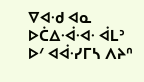ᐁᐊᐧᑯ ᐊᓇ ᐅᑖᐃᐧᐋᐧᐊᐧ ᐋᒪᐣ ᐅᐟ ᐊᐋᐧᓯᒥᓴ ᐱᔨᐢ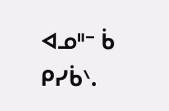ᐊᓄᐦᐨ ᑳ ᑭᓯᑳᐠ.